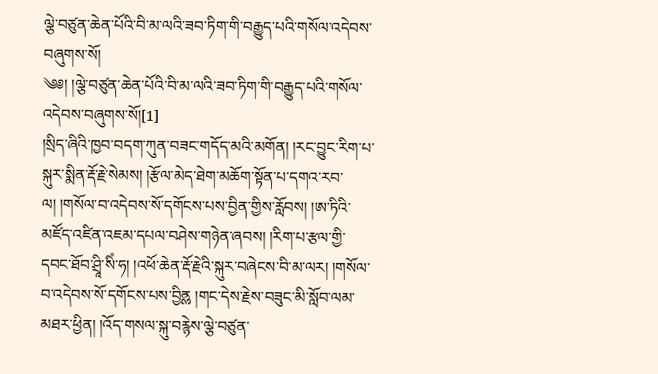ལྕེ་བཙུན་ཆེན་པོའི་བི་མ་ལའི་ཟབ་ཏིག་གི་བརྒྱུད་པའི་གསོལ་འདེབས་བཞུགས་སོ།
༄༅། །ལྕེ་བཙུན་ཆེན་པོའི་བི་མ་ལའི་ཟབ་ཏིག་གི་བརྒྱུད་པའི་གསོལ་འདེབས་བཞུགས་སོ།[1]
།སྲིད་ཞིའི་ཁྱབ་བདག་ཀུན་བཟང་གདོད་མའི་མགོན། །རང་བྱུང་རིག་པ་སྐུར་སྨིན་རྡོ་རྗེ་སེམས། །རྩོལ་མེད་ཐེག་མཆོག་སྟོན་པ་དགའ་རབ་ལ། །གསོལ་བ་འདེབས་སོ་དགོངས་པས་བྱིན་གྱིས་རློབས། །ཨ་ཏིའི་མཛོད་འཛིན་འཇམ་དཔལ་བཤེས་གཉེན་ཞབས། །རིག་པ་རྩལ་གྱི་དབང་ཐོབ་ཤྲཱི་སིཾ་ཧ། །འཕོ་ཆེན་རྡོ་རྗེའི་སྐུར་བཞེངས་བི་མ་ལར། །གསོལ་བ་འདེབས་སོ་དགོངས་པས་བྱིནྎ །གང་དེས་རྗེས་བཟུང་མི་སློབ་ལམ་མཐར་ཕྱིན། །འོད་གསལ་སྐུ་བརྙེས་ལྕེ་བཙུན་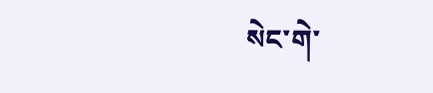སེང་གེ་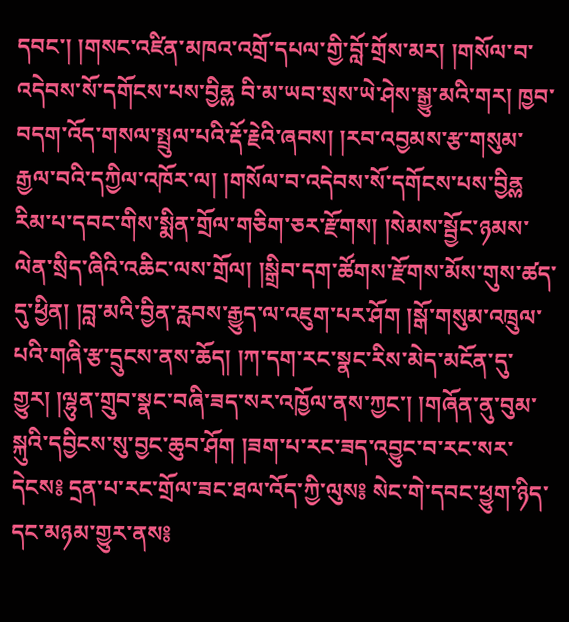དབང་། །གསང་འཛིན་མཁའ་འགྲོ་དཔལ་གྱི་བློ་གྲོས་མར། །གསོལ་བ་འདེབས་སོ་དགོངས་པས་བྱིནྎ བི་མ་ཡབ་སྲས་ཡེ་ཤེས་སྒྱུ་མའི་གར། ཁྱབ་བདག་འོད་གསལ་སྤྲུལ་པའི་རྡོ་རྗེའི་ཞབས། །རབ་འབྱམས་རྩ་གསུམ་རྒྱལ་བའི་དཀྱིལ་འཁོར་ལ། །གསོལ་བ་འདེབས་སོ་དགོངས་པས་བྱིནྎ རིམ་པ་དབང་གིས་སྨིན་གྲོལ་གཅིག་ཅར་རྫོགས། །སེམས་སྦྱོང་ཉམས་ལེན་སྲིད་ཞིའི་འཆིང་ལས་གྲོལ། །སྒྲིབ་དག་ཚོགས་རྫོགས་མོས་གུས་ཚད་དུ་ཕྱིན། །བླ་མའི་བྱིན་རླབས་རྒྱུད་ལ་འཇུག་པར་ཤོག །སྒོ་གསུམ་འཁྲུལ་པའི་གཞི་རྩ་དྲུངས་ནས་ཆོད། །ཀ་དག་རང་སྣང་རིས་མེད་མངོན་དུ་གྱུར། །ལྷུན་གྲུབ་སྣང་བཞི་ཟད་སར་འཁྱོལ་ནས་ཀྱང་། །གཞོན་ནུ་བུམ་སྐུའི་དབྱིངས་སུ་བྱང་ཆུབ་ཤོག །ཟག་པ་རང་ཟད་འབྱུང་བ་རང་སར་དེངས༔ དྲན་པ་རང་གྲོལ་ཟང་ཐལ་འོད་ཀྱི་ལུས༔ སེང་གེ་དབང་ཕྱུག་ཉིད་དང་མཉམ་གྱུར་ནས༔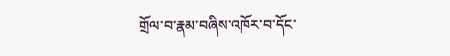གྲོལ་བ་རྣམ་བཞིས་འཁོར་བ་དོང་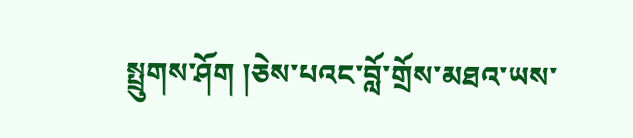སྤྲུགས་ཤོག །ཅེས་པའང་བློ་གྲོས་མཐའ་ཡས་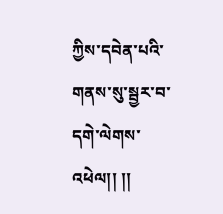ཀྱིས་དབེན་པའི་གནས་སུ་སྦྱར་བ་དགེ་ལེགས་འཕེལ།། །།